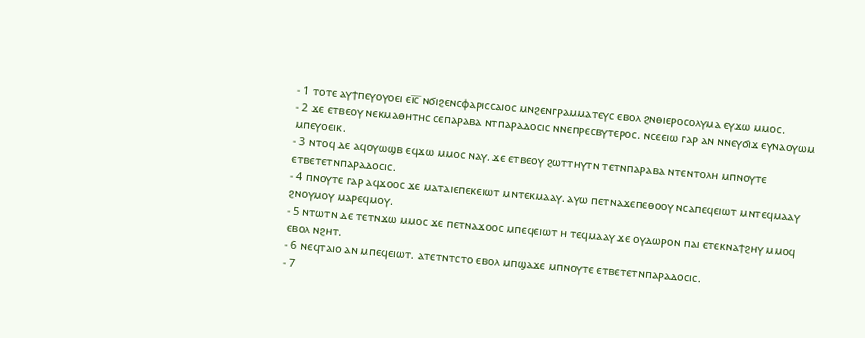- 1 ⲧⲟⲧⲉ ⲁⲩϯⲡⲉⲩⲟⲩⲟⲉⲓ ⲉⲓ̅ⲥ̅ ⲛϭⲓϩⲉⲛⲥⲫⲁⲣⲓⲥⲥⲁⲓⲟⲥ ⲙⲛϩⲉⲛⲅⲣⲁⲙⲙⲁⲧⲉⲩⲥ ⲉⲃⲟⲗ ϩⲛⲑⲓⲉⲣⲟⲥⲟⲗⲩⲙⲁ ⲉⲩϫⲱ ⲙⲙⲟⲥ.
- 2 ϫⲉ ⲉⲧⲃⲉⲟⲩ ⲛⲉⲕⲙⲁⲑⲏⲧⲏⲥ ⲥⲉⲡⲁⲣⲁⲃⲁ ⲛⲧⲡⲁⲣⲁⲇⲟⲥⲓⲥ ⲛⲛⲉⲡⲣⲉⲥⲃⲩⲧⲉⲣⲟⲥ. ⲛⲥⲉⲉⲓⲱ ⲅⲁⲣ ⲁⲛ ⲛⲛⲉⲩϭⲓϫ ⲉⲩⲛⲁⲟⲩⲱⲙ ⲙⲡⲉⲩⲟⲉⲓⲕ.
- 3 ⲛⲧⲟϥ ⲇⲉ ⲁϥⲟⲩⲱϣⲃ ⲉϥϫⲱ ⲙⲙⲟⲥ ⲛⲁⲩ. ϫⲉ ⲉⲧⲃⲉⲟⲩ ϩⲱⲧⲧⲏⲩⲧⲛ ⲧⲉⲧⲛⲡⲁⲣⲁⲃⲁ ⲛⲧⲉⲛⲧⲟⲗⲏ ⲙⲡⲛⲟⲩⲧⲉ ⲉⲧⲃⲉⲧⲉⲧⲛⲡⲁⲣⲁⲇⲟⲥⲓⲥ.
- 4 ⲡⲛⲟⲩⲧⲉ ⲅⲁⲣ ⲁϥϫⲟⲟⲥ ϫⲉ ⲙⲁⲧⲁⲓⲉⲡⲉⲕⲉⲓⲱⲧ ⲙⲛⲧⲉⲕⲙⲁⲁⲩ. ⲁⲩⲱ ⲡⲉⲧⲛⲁϫⲉⲡⲉⲑⲟⲟⲩ ⲛⲥⲁⲡⲉϥⲉⲓⲱⲧ ⲙⲛⲧⲉϥⲙⲁⲁⲩ ϩⲛⲟⲩⲙⲟⲩ ⲙⲁⲣⲉϥⲙⲟⲩ.
- 5 ⲛⲧⲱⲧⲛ ⲇⲉ ⲧⲉⲧⲛϫⲱ ⲙⲙⲟⲥ ϫⲉ ⲡⲉⲧⲛⲁϫⲟⲟⲥ ⲙⲡⲉϥⲉⲓⲱⲧ ⲏ ⲧⲉϥⲙⲁⲁⲩ ϫⲉ ⲟⲩⲇⲱⲣⲟⲛ ⲡⲁⲓ ⲉⲧⲉⲕⲛⲁϯϩⲏⲩ ⲙⲙⲟϥ ⲉⲃⲟⲗ ⲛϩⲏⲧ.
- 6 ⲛⲉϥⲧⲁⲓⲟ ⲁⲛ ⲙⲡⲉϥⲉⲓⲱⲧ. ⲁⲧⲉⲧⲛⲧⲥⲧⲟ ⲉⲃⲟⲗ ⲙⲡϣⲁϫⲉ ⲙⲡⲛⲟⲩⲧⲉ ⲉⲧⲃⲉⲧⲉⲧⲛⲡⲁⲣⲁⲇⲟⲥⲓⲥ.
- 7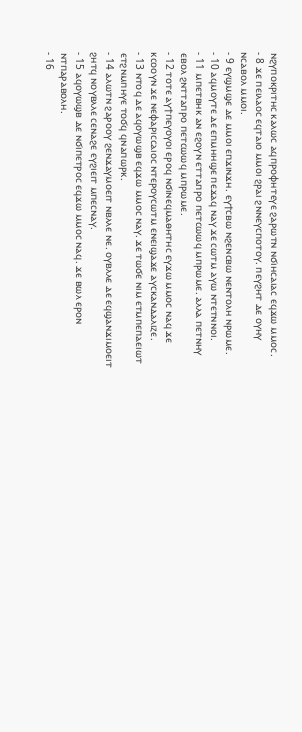ⲛϩⲩⲡⲟⲕⲣⲓⲧⲏⲥ ⲕⲁⲗⲱⲥ ⲁϥⲡⲣⲟⲫⲏⲧⲉⲩⲉ ϩⲁⲣⲱⲧⲛ ⲛϭⲓⲏⲥⲁⲓⲁⲥ ⲉϥϫⲱ ⲙⲙⲟⲥ.
- 8 ϫⲉ ⲡⲉⲓⲗⲁⲟⲥ ⲉϥⲧⲁⲓⲟ ⲙⲙⲟⲓ ϩⲣⲁⲓ ϩⲛⲛⲉⲩⲥⲡⲟⲧⲟⲩ. ⲡⲉⲩϩⲏⲧ ⲇⲉ ⲟⲩⲏⲩ ⲛⲥⲁⲃⲟⲗ ⲙⲙⲟⲓ.
- 9 ⲉⲩϣⲙϣⲉ ⲇⲉ ⲙⲙⲟⲓ ⲉⲡϫⲓⲛϫⲏ. ⲉⲩϯⲥⲃⲱ ⲛϩⲉⲛⲥⲃⲱ ⲛⲉⲛⲧⲟⲗⲏ ⲛⲣⲱⲙⲉ.
- 10 ⲁϥⲙⲟⲩⲧⲉ ⲇⲉ ⲉⲡⲙⲏⲏϣⲉ ⲡⲉϫⲁϥ ⲛⲁⲩ ϫⲉ ⲥⲱⲧⲙ ⲁⲩⲱ ⲛⲧⲉⲧⲛⲛⲟⲓ.
- 11 ⲙⲡⲉⲧⲃⲏⲕ ⲁⲛ ⲉϩⲟⲩⲛ ⲉⲧⲧⲁⲡⲣⲟ ⲡⲉⲧⲥⲱⲱϥ ⲙⲡⲣⲱⲙⲉ. ⲁⲗⲗⲁ ⲡⲉⲧⲛⲏⲩ ⲉⲃⲟⲗ ϩⲛⲧⲧⲁⲡⲣⲟ ⲡⲉⲧⲥⲱⲱϥ ⲙⲡⲣⲱⲙⲉ.
- 12 ⲧⲟⲧⲉ ⲁⲩϯⲡⲉⲩⲟⲩⲟⲓ ⲉⲣⲟϥ ⲛϭⲓⲛⲉϥⲙⲁⲑⲏⲧⲏⲥ ⲉⲩϫⲱ ⲙⲙⲟⲥ ⲛⲁϥ ϫⲉ ⲕⲥⲟⲟⲩⲛ ϫⲉ ⲛⲉⲫⲁⲣⲓⲥⲥⲁⲓⲟⲥ ⲛⲧⲉⲣⲟⲩⲥⲱⲧⲙ ⲉⲛⲉⲓϣⲁϫⲉ ⲁⲩⲥⲕⲁⲛⲇⲁⲗⲓⲍⲉ.
- 13 ⲛⲧⲟϥ ⲇⲉ ⲁϥⲟⲩⲱϣⲃ ⲉϥϫⲱ ⲙⲙⲟⲥ ⲛⲁⲩ. ϫⲉ ⲧⲱϭⲉ ⲛⲓⲙ ⲉⲧⲙⲡⲉⲡⲁⲉⲓⲱⲧ ⲉⲧϩⲛⲙⲡⲏⲩⲉ ⲧⲟϭϥ ϥⲛⲁⲡⲱⲣⲕ.
- 14 ⲁⲗⲱⲧⲛ ϩⲁⲣⲟⲟⲩ ϩⲉⲛϫⲁⲩⲙⲟⲉⲓⲧ ⲛⲃⲗⲗⲉ ⲛⲉ. ⲟⲩⲃⲗⲗⲉ ⲇⲉ ⲉϥϣⲁⲛϫⲓⲙⲟⲉⲓⲧ ϩⲏⲧϥ ⲛⲟⲩⲃⲗⲗⲉ ⲥⲉⲛⲁϩⲉ ⲉⲩϩⲓⲉⲓⲧ ⲙⲡⲉⲥⲛⲁⲩ.
- 15 ⲁϥⲟⲩⲱϣⲃ ⲇⲉ ⲛϭⲓⲡⲉⲧⲣⲟⲥ ⲉϥϫⲱ ⲙⲙⲟⲥ ⲛⲁϥ. ϫⲉ ⲃⲱⲗ ⲉⲣⲟⲛ ⲛⲧⲡⲁⲣⲁⲃⲟⲗⲏ.
- 16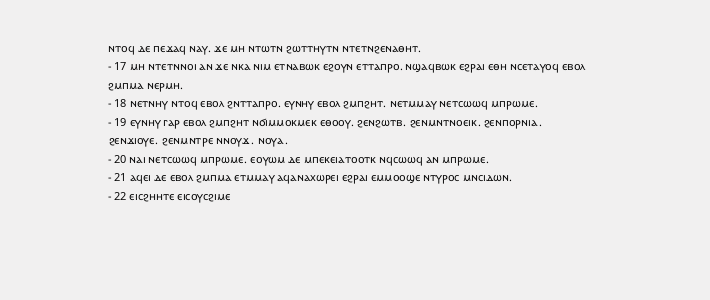ⲛⲧⲟϥ ⲇⲉ ⲡⲉϫⲁϥ ⲛⲁⲩ. ϫⲉ ⲙⲏ ⲛⲧⲱⲧⲛ ϩⲱⲧⲧⲏⲩⲧⲛ ⲛⲧⲉⲧⲛϩⲉⲛⲁⲑⲏⲧ.
- 17 ⲙⲏ ⲛⲧⲉⲧⲛⲛⲟⲓ ⲁⲛ ϫⲉ ⲛⲕⲁ ⲛⲓⲙ ⲉⲧⲛⲁⲃⲱⲕ ⲉϩⲟⲩⲛ ⲉⲧⲧⲁⲡⲣⲟ. ⲛϣⲁϥⲃⲱⲕ ⲉϩⲣⲁⲓ ⲉⲑⲏ ⲛⲥⲉⲧⲁⲩⲟϥ ⲉⲃⲟⲗ ϩⲙⲡⲙⲁ ⲛⲉⲣⲙⲏ.
- 18 ⲛⲉⲧⲛⲏⲩ ⲛⲧⲟϥ ⲉⲃⲟⲗ ϩⲛⲧⲧⲁⲡⲣⲟ. ⲉⲩⲛⲏⲩ ⲉⲃⲟⲗ ϩⲙⲡϩⲏⲧ. ⲛⲉⲧⲙⲙⲁⲩ ⲛⲉⲧⲥⲱⲱϥ ⲙⲡⲣⲱⲙⲉ.
- 19 ⲉⲩⲛⲏⲩ ⲅⲁⲣ ⲉⲃⲟⲗ ϩⲙⲡϩⲏⲧ ⲛϭⲓⲙⲙⲟⲕⲙⲉⲕ ⲉⲑⲟⲟⲩ. ϩⲉⲛϩⲱⲧⲃ. ϩⲉⲛⲙⲛⲧⲛⲟⲉⲓⲕ. ϩⲉⲛⲡⲟⲣⲛⲓⲁ. ϩⲉⲛϫⲓⲟⲩⲉ. ϩⲉⲛⲙⲛⲧⲣⲉ ⲛⲛⲟⲩϫ. ⲛⲟⲩⲁ.
- 20 ⲛⲁⲓ ⲛⲉⲧⲥⲱⲱϥ ⲙⲡⲣⲱⲙⲉ. ⲉⲟⲩⲱⲙ ⲇⲉ ⲙⲡⲉⲕⲉⲓⲁⲧⲟⲟⲧⲕ ⲛϥⲥⲱⲱϥ ⲁⲛ ⲙⲡⲣⲱⲙⲉ.
- 21 ⲁϥⲉⲓ ⲇⲉ ⲉⲃⲟⲗ ϩⲙⲡⲙⲁ ⲉⲧⲙⲙⲁⲩ ⲁϥⲁⲛⲁⲭⲱⲣⲉⲓ ⲉϩⲣⲁⲓ ⲉⲙⲙⲟⲟϣⲉ ⲛⲧⲩⲣⲟⲥ ⲙⲛⲥⲓⲇⲱⲛ.
- 22 ⲉⲓⲥϩⲏⲏⲧⲉ ⲉⲓⲥⲟⲩⲥϩⲓⲙⲉ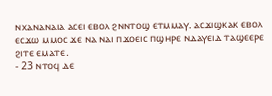ⲛⲭⲁⲛⲁⲛⲁⲓⲁ ⲁⲥⲉⲓ ⲉⲃⲟⲗ ϩⲛⲛⲧⲟϣ ⲉⲧⲙⲙⲁⲩ. ⲁⲥϫⲓϣⲕⲁⲕ ⲉⲃⲟⲗ ⲉⲥϫⲱ ⲙⲙⲟⲥ ϫⲉ ⲛⲁ ⲛⲁⲓ ⲡϫⲟⲉⲓⲥ ⲡϣⲏⲣⲉ ⲛⲇⲁⲩⲉⲓⲇ ⲧⲁϣⲉⲉⲣⲉ ϩⲓⲧⲉ ⲉⲙⲁⲧⲉ.
- 23 ⲛⲧⲟϥ ⲇⲉ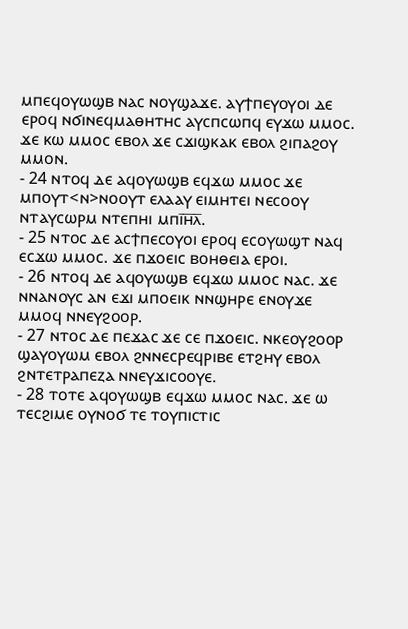ⲙⲡⲉϥⲟⲩⲱϣⲃ ⲛⲁⲥ ⲛⲟⲩϣⲁϫⲉ. ⲁⲩϯⲡⲉⲩⲟⲩⲟⲓ ⲇⲉ ⲉⲣⲟϥ ⲛϭⲓⲛⲉϥⲙⲁⲑⲏⲧⲏⲥ ⲁⲩⲥⲡⲥⲱⲡϥ ⲉⲩϫⲱ ⲙⲙⲟⲥ. ϫⲉ ⲕⲱ ⲙⲙⲟⲥ ⲉⲃⲟⲗ ϫⲉ ⲥϫⲓϣⲕⲁⲕ ⲉⲃⲟⲗ ϩⲓⲡⲁϩⲟⲩ ⲙⲙⲟⲛ.
- 24 ⲛⲧⲟϥ ⲇⲉ ⲁϥⲟⲩⲱϣⲃ ⲉϥϫⲱ ⲙⲙⲟⲥ ϫⲉ ⲙⲡⲟⲩⲧ<ⲛ>ⲛⲟⲟⲩⲧ ⲉⲗⲁⲁⲩ ⲉⲓⲙⲏⲧⲉⲓ ⲛⲉⲥⲟⲟⲩ ⲛⲧⲁⲩⲥⲱⲣⲙ ⲛⲧⲉⲡⲏⲓ ⲙⲡⲓ̅ⲏ̅ⲗ̅.
- 25 ⲛⲧⲟⲥ ⲇⲉ ⲁⲥϯⲡⲉⲥⲟⲩⲟⲓ ⲉⲣⲟϥ ⲉⲥⲟⲩⲱϣⲧ ⲛⲁϥ ⲉⲥϫⲱ ⲙⲙⲟⲥ. ϫⲉ ⲡϫⲟⲉⲓⲥ ⲃⲟⲏⲑⲉⲓⲁ ⲉⲣⲟⲓ.
- 26 ⲛⲧⲟϥ ⲇⲉ ⲁϥⲟⲩⲱϣⲃ ⲉϥϫⲱ ⲙⲙⲟⲥ ⲛⲁⲥ. ϫⲉ ⲛⲛⲁⲛⲟⲩⲥ ⲁⲛ ⲉϫⲓ ⲙⲡⲟⲉⲓⲕ ⲛⲛϣⲏⲣⲉ ⲉⲛⲟⲩϫⲉ ⲙⲙⲟϥ ⲛⲛⲉⲩϩⲟⲟⲣ.
- 27 ⲛⲧⲟⲥ ⲇⲉ ⲡⲉϫⲁⲥ ϫⲉ ⲥⲉ ⲡϫⲟⲉⲓⲥ. ⲛⲕⲉⲟⲩϩⲟⲟⲣ ϣⲁⲩⲟⲩⲱⲙ ⲉⲃⲟⲗ ϩⲛⲛⲉⲥⲣⲉϥⲣⲓⲃⲉ ⲉⲧϩⲏⲩ ⲉⲃⲟⲗ ϩⲛⲧⲉⲧⲣⲁⲡⲉⲍⲁ ⲛⲛⲉⲩϫⲓⲥⲟⲟⲩⲉ.
- 28 ⲧⲟⲧⲉ ⲁϥⲟⲩⲱϣⲃ ⲉϥϫⲱ ⲙⲙⲟⲥ ⲛⲁⲥ. ϫⲉ ⲱ ⲧⲉⲥϩⲓⲙⲉ ⲟⲩⲛⲟϭ ⲧⲉ ⲧⲟⲩⲡⲓⲥⲧⲓⲥ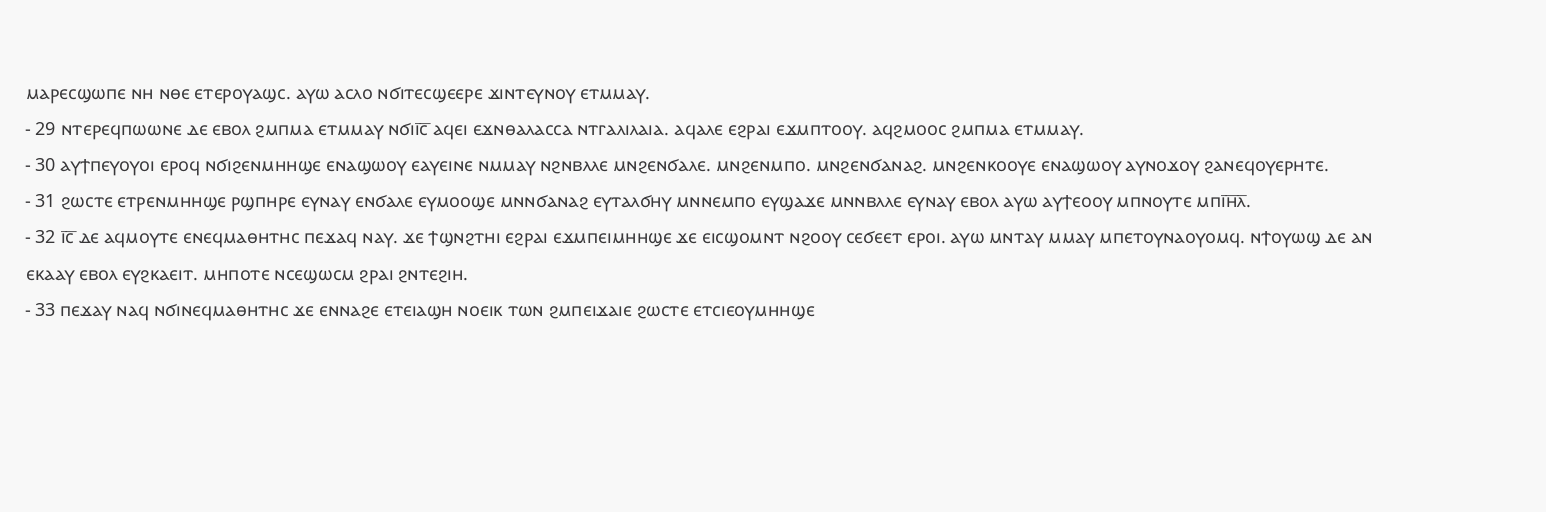ⲙⲁⲣⲉⲥϣⲱⲡⲉ ⲛⲏ ⲛⲑⲉ ⲉⲧⲉⲣⲟⲩⲁϣⲥ. ⲁⲩⲱ ⲁⲥⲗⲟ ⲛϭⲓⲧⲉⲥϣⲉⲉⲣⲉ ϫⲓⲛⲧⲉⲩⲛⲟⲩ ⲉⲧⲙⲙⲁⲩ.
- 29 ⲛⲧⲉⲣⲉϥⲡⲱⲱⲛⲉ ⲇⲉ ⲉⲃⲟⲗ ϩⲙⲡⲙⲁ ⲉⲧⲙⲙⲁⲩ ⲛϭⲓⲓ̅ⲥ̅ ⲁϥⲉⲓ ⲉϫⲛⲑⲁⲗⲁⲥⲥⲁ ⲛⲧⲅⲁⲗⲓⲗⲁⲓⲁ. ⲁϥⲁⲗⲉ ⲉϩⲣⲁⲓ ⲉϫⲙⲡⲧⲟⲟⲩ. ⲁϥϩⲙⲟⲟⲥ ϩⲙⲡⲙⲁ ⲉⲧⲙⲙⲁⲩ.
- 30 ⲁⲩϯⲡⲉⲩⲟⲩⲟⲓ ⲉⲣⲟϥ ⲛϭⲓϩⲉⲛⲙⲏⲏϣⲉ ⲉⲛⲁϣⲱⲟⲩ ⲉⲁⲩⲉⲓⲛⲉ ⲛⲙⲙⲁⲩ ⲛϩⲛⲃⲗⲗⲉ ⲙⲛϩⲉⲛϭⲁⲗⲉ. ⲙⲛϩⲉⲛⲙⲡⲟ. ⲙⲛϩⲉⲛϭⲁⲛⲁϩ. ⲙⲛϩⲉⲛⲕⲟⲟⲩⲉ ⲉⲛⲁϣⲱⲟⲩ ⲁⲩⲛⲟϫⲟⲩ ϩⲁⲛⲉϥⲟⲩⲉⲣⲏⲧⲉ.
- 31 ϩⲱⲥⲧⲉ ⲉⲧⲣⲉⲛⲙⲏⲏϣⲉ ⲣϣⲡⲏⲣⲉ ⲉⲩⲛⲁⲩ ⲉⲛϭⲁⲗⲉ ⲉⲩⲙⲟⲟϣⲉ ⲙⲛⲛϭⲁⲛⲁϩ ⲉⲩⲧⲁⲗϭⲏⲩ ⲙⲛⲛⲉⲙⲡⲟ ⲉⲩϣⲁϫⲉ ⲙⲛⲛⲃⲗⲗⲉ ⲉⲩⲛⲁⲩ ⲉⲃⲟⲗ ⲁⲩⲱ ⲁⲩϯⲉⲟⲟⲩ ⲙⲡⲛⲟⲩⲧⲉ ⲙⲡⲓ̅ⲏ̅ⲗ̅.
- 32 ⲓ̅ⲥ̅ ⲇⲉ ⲁϥⲙⲟⲩⲧⲉ ⲉⲛⲉϥⲙⲁⲑⲏⲧⲏⲥ ⲡⲉϫⲁϥ ⲛⲁⲩ. ϫⲉ ϯϣⲛϩⲧⲏⲓ ⲉϩⲣⲁⲓ ⲉϫⲙⲡⲉⲓⲙⲏⲏϣⲉ ϫⲉ ⲉⲓⲥϣⲟⲙⲛⲧ ⲛϩⲟⲟⲩ ⲥⲉϭⲉⲉⲧ ⲉⲣⲟⲓ. ⲁⲩⲱ ⲙⲛⲧⲁⲩ ⲙⲙⲁⲩ ⲙⲡⲉⲧⲟⲩⲛⲁⲟⲩⲟⲙϥ. ⲛϯⲟⲩⲱϣ ⲇⲉ ⲁⲛ ⲉⲕⲁⲁⲩ ⲉⲃⲟⲗ ⲉⲩϩⲕⲁⲉⲓⲧ. ⲙⲏⲡⲟⲧⲉ ⲛⲥⲉϣⲱⲥⲙ ϩⲣⲁⲓ ϩⲛⲧⲉϩⲓⲏ.
- 33 ⲡⲉϫⲁⲩ ⲛⲁϥ ⲛϭⲓⲛⲉϥⲙⲁⲑⲏⲧⲏⲥ ϫⲉ ⲉⲛⲛⲁϩⲉ ⲉⲧⲉⲓⲁϣⲏ ⲛⲟⲉⲓⲕ ⲧⲱⲛ ϩⲙⲡⲉⲓϫⲁⲓⲉ ϩⲱⲥⲧⲉ ⲉⲧⲥⲓⲉⲟⲩⲙⲏⲏϣⲉ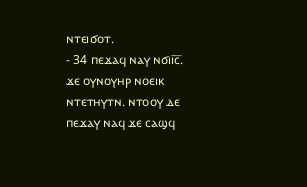ⲛⲧⲉⲓϭⲟⲧ.
- 34 ⲡⲉϫⲁϥ ⲛⲁⲩ ⲛϭⲓⲓ̅ⲥ̅. ϫⲉ ⲟⲩⲛⲟⲩⲏⲣ ⲛⲟⲉⲓⲕ ⲛⲧⲉⲧⲏⲩⲧⲛ. ⲛⲧⲟⲟⲩ ⲇⲉ ⲡⲉϫⲁⲩ ⲛⲁϥ ϫⲉ ⲥⲁϣϥ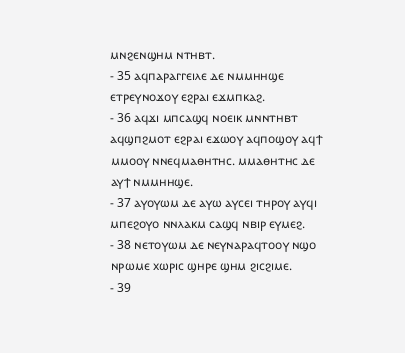ⲙⲛϩⲉⲛϣⲏⲙ ⲛⲧⲏⲃⲧ.
- 35 ⲁϥⲡⲁⲣⲁⲅⲅⲉⲓⲗⲉ ⲇⲉ ⲛⲙⲙⲏⲏϣⲉ ⲉⲧⲣⲉⲩⲛⲟϫⲟⲩ ⲉϩⲣⲁⲓ ⲉϫⲙⲡⲕⲁϩ.
- 36 ⲁϥϫⲓ ⲙⲡⲥⲁϣϥ ⲛⲟⲉⲓⲕ ⲙⲛⲛⲧⲏⲃⲧ ⲁϥϣⲡϩⲙⲟⲧ ⲉϩⲣⲁⲓ ⲉϫⲱⲟⲩ ⲁϥⲡⲟϣⲟⲩ ⲁϥϯ ⲙⲙⲟⲟⲩ ⲛⲛⲉϥⲙⲁⲑⲏⲧⲏⲥ. ⲙⲙⲁⲑⲏⲧⲏⲥ ⲇⲉ ⲁⲩϯ ⲛⲙⲙⲏⲏϣⲉ.
- 37 ⲁⲩⲟⲩⲱⲙ ⲇⲉ ⲁⲩⲱ ⲁⲩⲥⲉⲓ ⲧⲏⲣⲟⲩ ⲁⲩϥⲓ ⲙⲡⲉϩⲟⲩⲟ ⲛⲛⲗⲁⲕⲙ ⲥⲁϣϥ ⲛⲃⲓⲣ ⲉⲩⲙⲉϩ.
- 38 ⲛⲉⲧⲟⲩⲱⲙ ⲇⲉ ⲛⲉⲩⲛⲁⲣⲁϥⲧⲟⲟⲩ ⲛϣⲟ ⲛⲣⲱⲙⲉ ⲭⲱⲣⲓⲥ ϣⲏⲣⲉ ϣⲏⲙ ϩⲓⲥϩⲓⲙⲉ.
- 39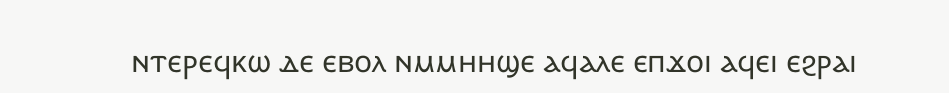ⲛⲧⲉⲣⲉϥⲕⲱ ⲇⲉ ⲉⲃⲟⲗ ⲛⲙⲙⲏⲏϣⲉ ⲁϥⲁⲗⲉ ⲉⲡϫⲟⲓ ⲁϥⲉⲓ ⲉϩⲣⲁⲓ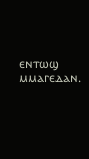ⲉⲛⲧⲱϣ ⲙⲙⲁⲅⲉⲇⲁⲛ.